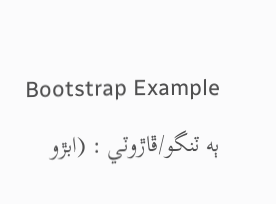Bootstrap Example
ٻه ٽنگو/ڦاڙوٽي : (ابڙو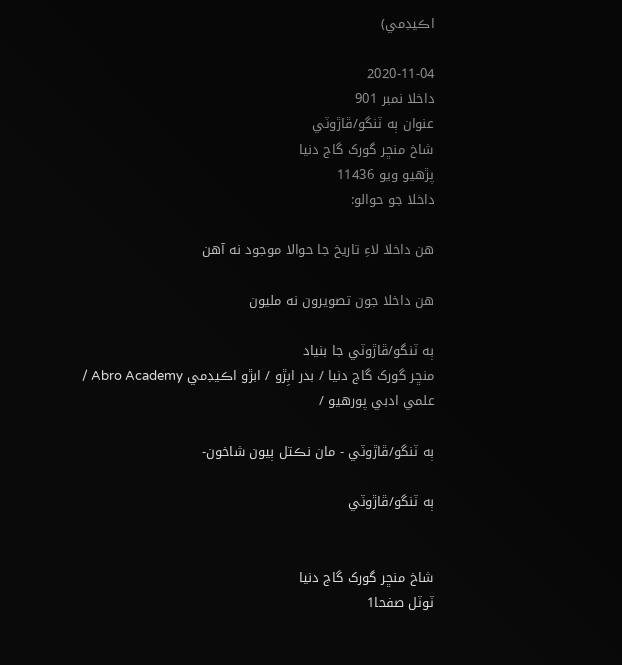اڪيڊمي)

2020-11-04
داخلا نمبر 901
عنوان ٻه ٽنگو/ڦاڙوٽي
شاخ منڇر گورک گاج دنيا
پڙهيو ويو 11436
داخلا جو حوالو:

هن داخلا لاءِ تاريخ جا حوالا موجود نه آهن

هن داخلا جون تصويرون نه مليون

ٻه ٽنگو/ڦاڙوٽي جا بنياد
منڇر گورک گاج دنيا / بدر ابِڙو / ابڙو اڪيڊمي Abro Academy / علمي ادبي پورهيو /

ٻه ٽنگو/ڦاڙوٽي - مان نڪتل ٻيون شاخون-

ٻه ٽنگو/ڦاڙوٽي


شاخ منڇر گورک گاج دنيا
ٽوٽل صفحا1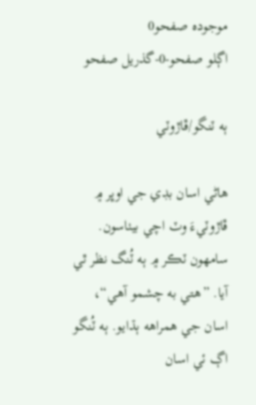موجودہ صفحو0
اڳلو صفحو-0-گذريل صفحو

ٻه ٽنگو/ڦاڙوٽي

هاڻي اسان بڊي جي اوڀر ۾ ڦاڙوٽيءَ وٽ اچي بيٺاسون. سامهون ٽڪر ۾ ٻه ٽُنگ نظر ٿي آيا. ”هتي به چشمو آهي“، اسان جي همراهه ٻڌايو. ٻه ٽُنگو اڳ ئي اسان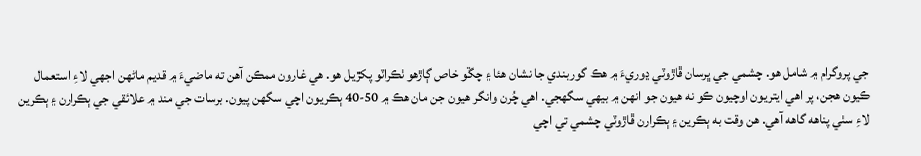جي پروگرام ۾ شامل هو. چشمي جي ڀرسان ڦاڙوٽي ڍوريءَ ۾ هڪ گوربندي جا نشان هئا ۽ چڱو خاص ڳاڙهو ٺڪراٽو پکڙيل هو. هي غارون ممڪن آهن ته ماضيءَ ۾ قديم ماڻهن اجهي لاءِ استعمال ڪيون هجن، پر اهي ايتريون اوچيون ڪو نه هيون جو انهن ۾ بيهي سگهجي. اهي چُرن وانگر هيون جن مان هڪ ۾ 50-40 ٻڪريون اچي سگهن پيون. برسات جي مند ۾ علائقي جي ٻڪرارن ۽ ٻڪرين لاءِ سٺي پناهه گاهه آهي. هن وقت به ٻڪرين ۽ ٻڪرارن ڦاڙوٽي چشمي تي اچي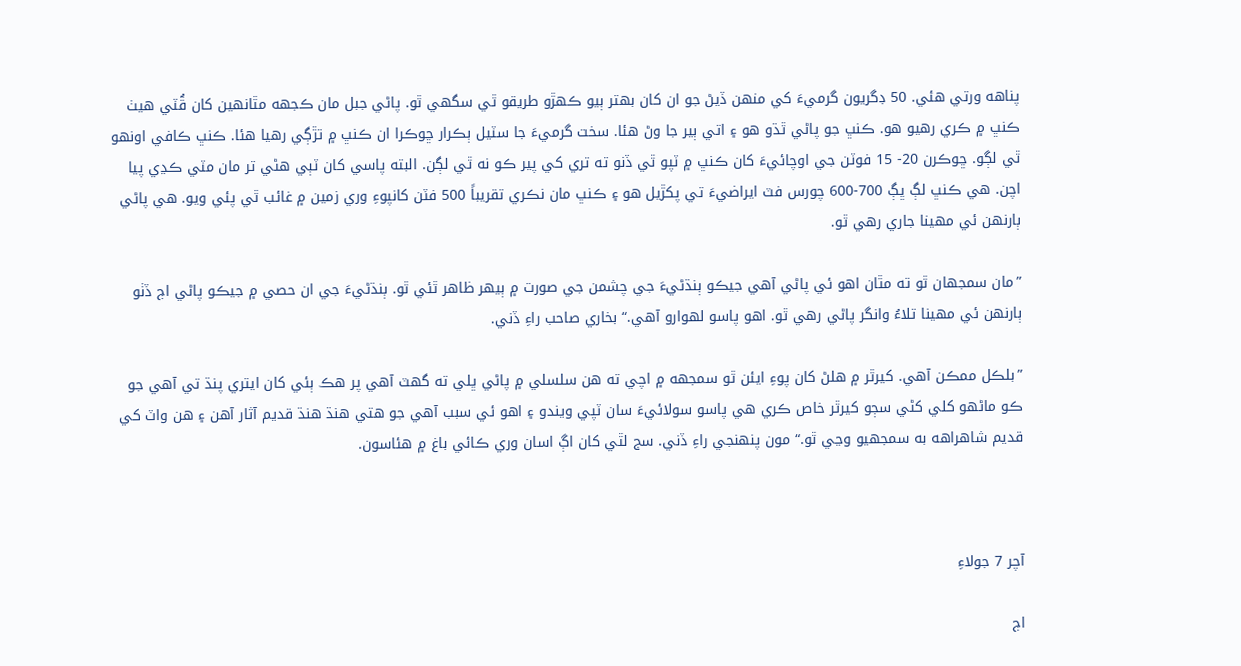پناهه ورتي هئي. 50 ڊگريون گرميءَ کي منهن ڏيڻ جو ان کان بهتر ٻيو ڪهڙو طريقو ٿي سگهي ٿو. پاڻي جبل مان ڪجهه مٿانهين کان ڦُٽي هيٺ ڪنڀ ۾ ڪري رهيو هو. ڪنڀ جو پاڻي ٿڌو هو ۽ اتي ٻير جا وڻ هئا. سخت گرميءَ جا سٽيل ٻڪرار ڇوڪرا ان ڪنڀ ۾ تڙڳي رهيا هئا. ڪنڀ ڪافي اونهو ٿي لڳو. ڇوڪرن 20- 15 فوٽن جي اوچائيءَ کان ڪنڀ ۾ ٽپو ٿي ڏنو ته تري کي پير ڪو نه ٿي لڳن. البته پاسي کان ٽٻي هڻي تر مان مٽي ڪڍي پيا اچن. هي ڪنڀ لڳ ڀڳ 700-600 چورس فٽ ايراضيءَ تي پکڙيل هو ۽ ڪنڀ مان نڪري تقريباً 500 فٽن کانپوءِ وري زمين ۾ غائب ٿي پئي ويو. هي پاڻي ٻارنهن ئي مهينا جاري رهي ٿو.

”مان سمجهان ٿو ته مٿان اهو ئي پاڻي آهي جيڪو ٻنڌڻيءَ جي چشمن جي صورت ۾ ٻيهر ظاهر ٿئي ٿو. ٻنڌڻيءَ جي ان حصي ۾ جيڪو پاڻي اڄ ڏٺو ٻارنهن ئي مهينا تلاءُ وانگر پاڻي رهي ٿو. اهو پاسو لهوارو آهي.“ بخاري صاحب راءِ ڏني.

”بلڪل ممڪن آهي. کيرٿر ۾ هلڻ کان پوءِ ايئن ٿو سمجهه ۾ اچي ته هن سلسلي ۾ پاڻي ڀلي ته گهٽ آهي پر هڪ ٻئي کان ايتري پنڌ تي آهي جو ڪو ماڻهو کلي کڻي سڄو کيرٿر خاص ڪري هي پاسو سولائيءَ سان ٽپي ويندو ۽ اهو ئي سبب آهي جو هتي هنڌ هنڌ قديم آثار آهن ۽ هن واٽ کي قديم شاهراهه به سمجهيو وڃي ٿو.“ مون پنهنجي راءِ ڏني. سج لٿي کان اڳ اسان وري ڪائي باغ ۾ هئاسون.



آچر 7 جولاءِ

اڄ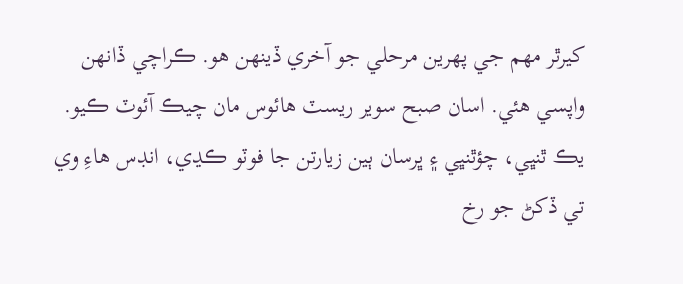کيرٿر مهم جي پهرين مرحلي جو آخري ڏينهن هو. ڪراچي ڏانهن واپسي هئي. اسان صبح سوير ريسٽ هائوس مان چيڪ آئوٽ ڪيو. يڪ ٿنڀي، چؤٿنڀي ۽ ڀرسان ٻين زيارتن جا فوٽو ڪڍي، انڊس هاءِ وي تي ڏکڻ جو رخ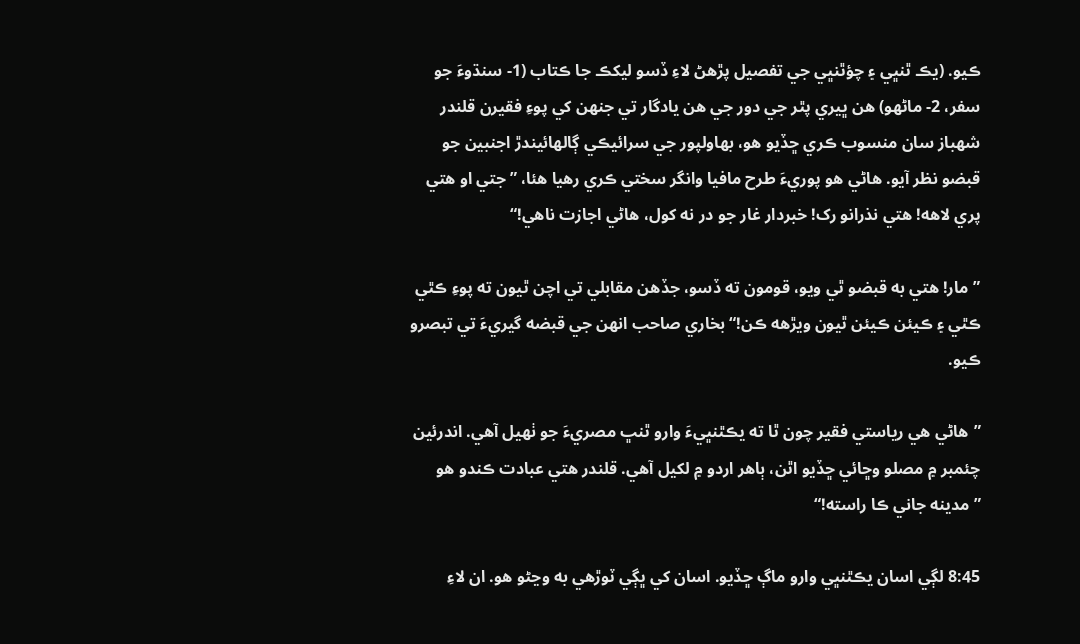ڪيو. (يڪ ٿنڀي ۽ چؤٿنڀي جي تفصيل پڙهڻ لاءِ ڏسو ليکڪ جا ڪتاب (1- سنڌوءَ جو سفر، 2- ماڻهو) هن ڀيري پٿر جي دور جي هن يادگار تي جنهن کي پوءِ فقيرن قلندر شهباز سان منسوب ڪري ڇڏيو هو، بهاولپور جي سرائيڪي ڳالهائيندڙ اجنبين جو قبضو نظر آيو. هاڻي هو پوريءَ طرح مافيا وانگر سختي ڪري رهيا هئا، ”جتي او هتي پري لاهه! هتي نذرانو رک! خبردار غار جو در نه کول، هاڻي اجازت ناهي!“

”مار! هتي به قبضو ٿي ويو، قومون ته ڏسو، جڏهن مقابلي تي اچن ٿيون ته پوءِ ڪٿي ڪٿي ۽ ڪيئن ڪيئن ٿيون ويڙهه ڪن!“ بخاري صاحب انهن جي قبضه گيريءَ تي تبصرو ڪيو.

”هاڻي هي رياستي فقير چون ٿا ته يڪٿنڀيءَ وارو ٿنڀ مصريءَ جو ٺهيل آهي. اندرئين چئمبر ۾ مصلو وڇائي ڇڏيو اٿن، ٻاهر اردو ۾ لکيل آهي. قلندر هتي عبادت ڪندو هو ”مدينه جاني ڪا راسته!“

8:45 لڳي اسان يڪٿنڀي وارو ماڳ ڇڏيو. اسان کي ڀڳي ٽوڙهي به وڃڻو هو. ان لاءِ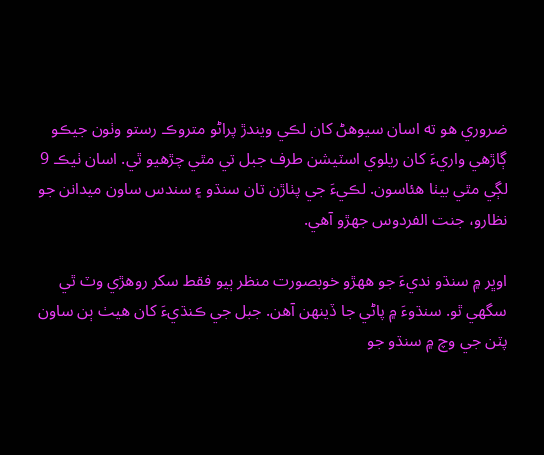ضروري هو ته اسان سيوهڻ کان لڪي ويندڙ پراڻو متروڪ رستو وٺون جيڪو ڳاڙهي واريءَ کان ريلوي اسٽيشن طرف جبل تي مٿي چڙهيو ٿي. اسان ٺيڪ 9 لڳي مٿي بيٺا هئاسون. لڪيءَ جي پٺاڙن تان سنڌو ۽ سندس ساون ميدانن جو نظارو، جنت الفردوس جهڙو آهي.

اوڀر ۾ سنڌو نديءَ جو ههڙو خوبصورت منظر ٻيو فقط سکر روهڙي وٽ ٿي سگهي ٿو. سنڌوءَ ۾ پاڻي جا ڏينهن آهن. جبل جي ڪنڌيءَ کان هيٺ ٻن ساون پٽن جي وچ ۾ سنڌو جو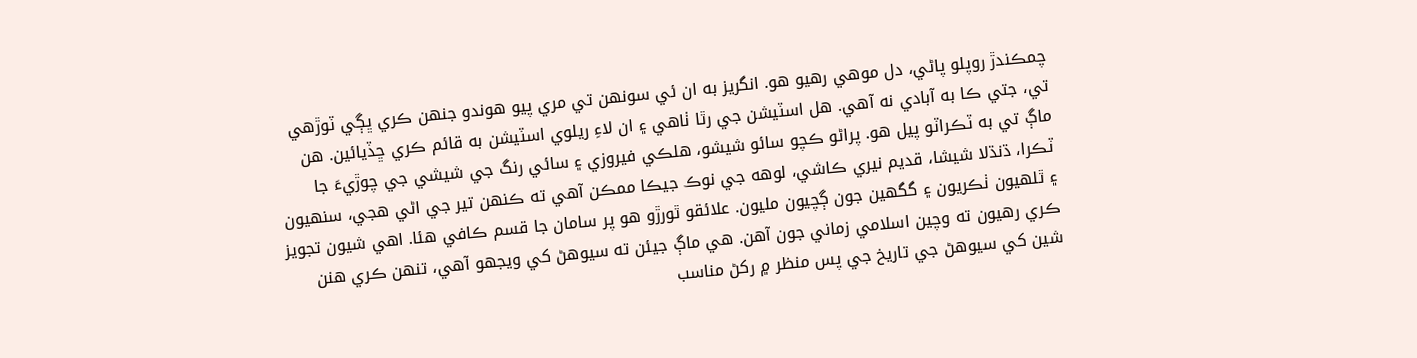چمڪندڙ روپلو پاڻي، دل موهي رهيو هو. انگريز به ان ئي سونهن تي مري پيو هوندو جنهن ڪري ڀڳي ٽوڙهي تي، جتي ڪا به آبادي نه آهي. هل اسٽيشن جي رٿا ٺاهي ۽ ان لاءِ ريلوي اسٽيشن به قائم ڪري ڇڏيائين. هن ماڳ تي به ٽڪراٽو پيل هو. پراڻو ڪچو سائو شيشو، هلڪي فيروزي ۽ سائي رنگ جي شيشي جي چوڙيءَ جا ٽڪرا، ڌنڌلا شيشا، قديم نيري ڪاشي، لوهه جي نوڪ جيڪا ممڪن آهي ته ڪنهن تير جي اڻي هجي، سنهيون ۽ ٿلهيون ٺڪريون ۽ گگهين جون ڳچيون مليون. علائقو ٿورڙو هو پر سامان جا قسم ڪافي هئا. اهي شيون تجويز ڪري رهيون ته وچين اسلامي زماني جون آهن. هي ماڳ جيئن ته سيوهڻ کي ويجهو آهي، تنهن ڪري هنن شين کي سيوهڻ جي تاريخ جي پس منظر ۾ رکڻ مناسب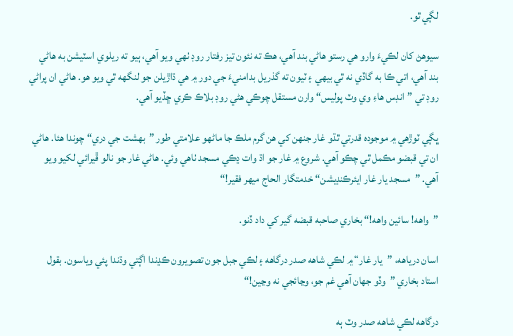لڳي ٿو.

سيوهڻ کان لڪيءَ وارو هي رستو هاڻي بند آهي، هڪ ته نئون تيز رفتار روڊ ٺهي ويو آهي، ٻيو ته ريلوي اسٽيشن به هاڻي بند آهي، اتي ڪا به گاڏي نه ٿي بيهي ۽ ٽيون ته گذريل بدامنيءَ جي دور ۾ هي ڌاڙيلن جو لنگهه ٿي ويو هو. هاڻي ان پراڻي روڊ تي ”انڊس هاءِ وي وٽ پوليس“ وارن مستقل چوڪي هڻي روڊ بلاڪ ڪري ڇڏيو آهي.

ڀڳي ٽوڙهي ۾ موجوده قدرتي ٿڌو غار جنهن کي هن گرم ملڪ جا ماڻهو علامتي طور ”بهشت جي دري“ چوندا هئا. هاڻي ان تي قبضو مڪمل ٿي چڪو آهي. شروع ۾ غار جو اڌ وات ڍڪي مسجد ٺاهي وئي. هاڻي غار جو نالو ڦيرائي لکيو ويو آهي. ”مسجد يار غار ايئرڪنڊيشن“ خدمتگار الحاج ميهر فقير!“

”واهه! سائين واهه!“ بخاري صاحبه قبضه گير کي داد ڏنو.

اسان درياهه، ”يار غار“ ۾ لڪي شاهه صدر درگاهه ۽ لڪي جبل جون تصويرون ڪڍندا اڳتي وڌندا پئي وياسون. بقول استاد بخاري ”وڏو جهان آهي غم جو، وڃائجي نه وڃين!“

درگاهه لڪي شاهه صدر وٽ ٻه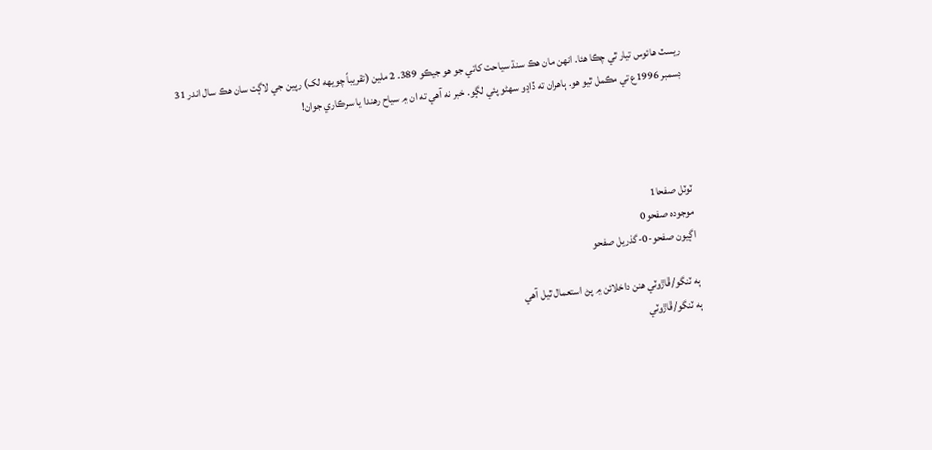ريسٽ هائوس تيار ٿي چڪا هئا. انهن مان هڪ سنڌ سياحت کاتي جو هو جيڪو 389. 2 ملين (تقريباً چويهه لک) رپين جي لاڳت سان هڪ سال اندر 31 ڊسمبر 1996ع تي مڪمل ٿيو هو. ٻاهران ته ڏاڍو سهڻو پئي لڳو. خبر نه آهي ته ان ۾ سياح رهندا يا سرڪاري جوان!




ٽوٽل صفحا1
موجودہ صفحو0
اڳيون صفحو-0-گذريل صفحو

ٻه ٽنگو/ڦاڙوٽي ھنن داخلائن ۾ پڻ استعمال ٿيل آھي
ٻه ٽنگو/ڦاڙوٽي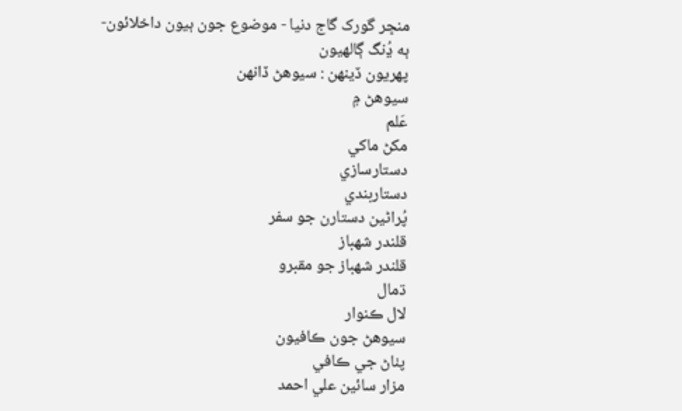منڇر گورک گاج دنيا - موضوع جون ٻيون داخلائون-
ٻه ڍُنگ ڳالهيون
پهريون ڏينهن : سيوهڻ ڏانهن
سيوهڻ ۾
عَلم
مکڻ ماکي
دستارسازي
دستاربندي
پُراڻين دستارن جو سفر
قلندر شهباز
قلندر شهباز جو مقبرو
ڌمال
لال ڪنوار
سيوهڻ جون ڪافيون
پٺاڻ جي ڪافي
مزار سائين علي احمد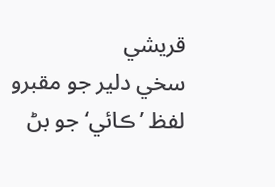قريشي
سخي دلير جو مقبرو
لفظ ’ڪائي‘ جو بڻ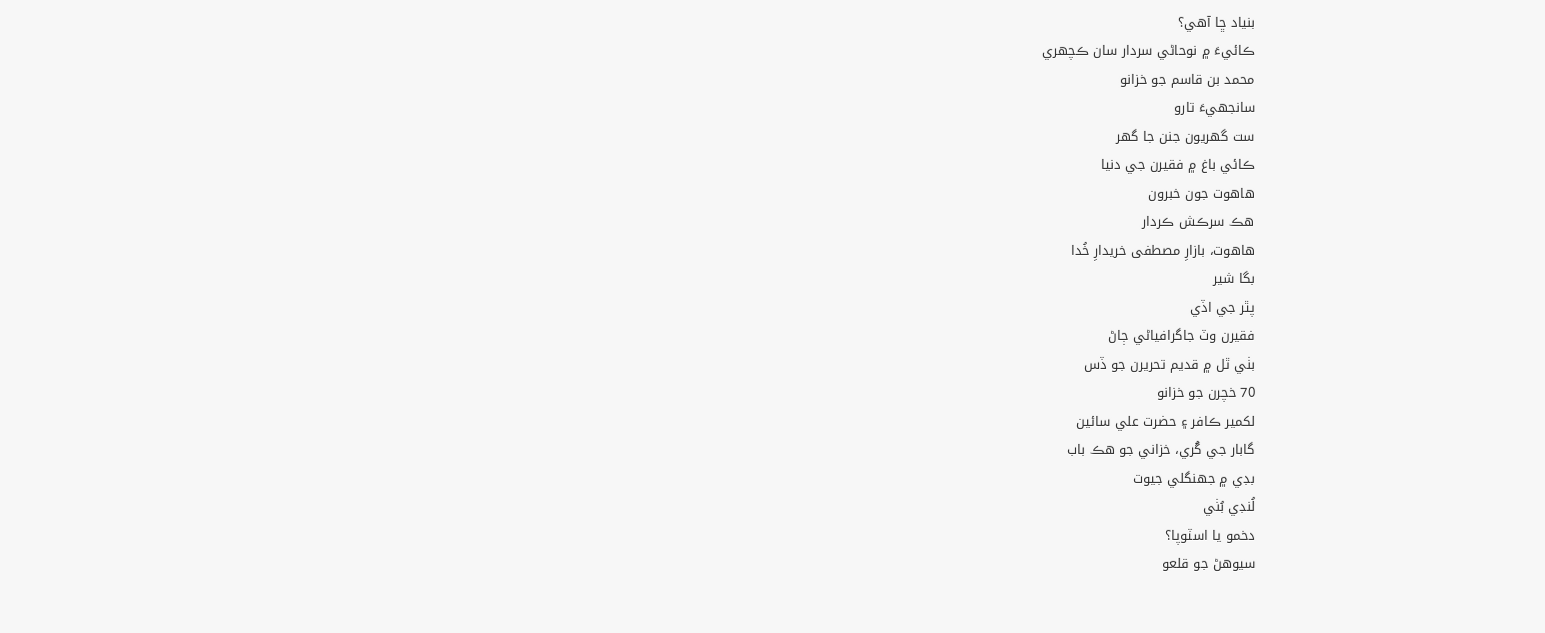بنياد ڇا آهي؟
ڪائيءَ ۾ نوحاڻي سردار سان ڪچهري
محمد بن قاسم جو خزانو
سانجهيءَ تارو
ست گهريون جنن جا گهر
ڪائي باغ ۾ فقيرن جي دنيا
هاهوت جون خبرون
هڪ سرڪش ڪردار
ھاھوت، بازارِ مصطفى خريدارِ خُدا
بگا شير
پٿر جي اڏي
فقيرن وٽ جاگرافياڻي ڄاڻ
بٺي ٿل ۾ قديم تحريرن جو ڏس
70 خچرن جو خزانو
لکمير ڪافر ۽ حضرت علي سائين
گابار جي گُري، خزاني جو هڪ باب
بڊي ۾ جهنگلي جيوت
لُنڊي بُٺي
دخمو يا اسٽوپا؟
سيوهڻ جو قلعو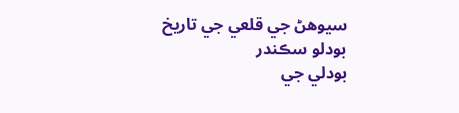سيوهڻ جي قلعي جي تاريخ
بودلو سڪندر
بودلي جي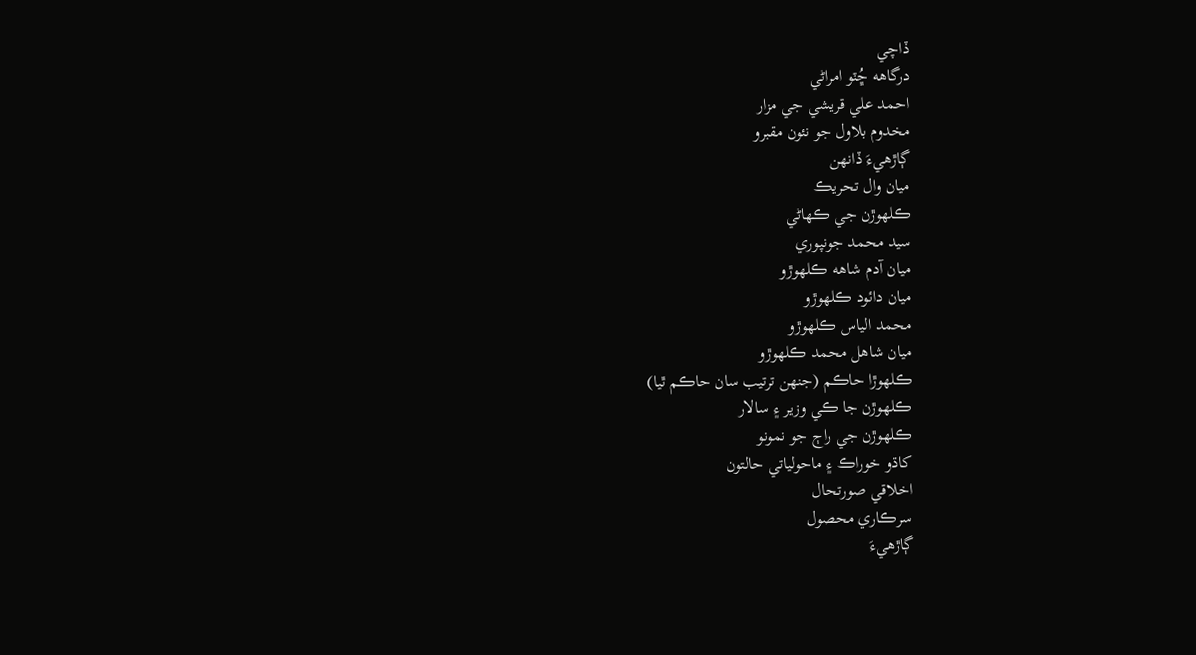ڏاچي
درگاهه ڇُٽو امراڻي
احمد علي قريشي جي مزار
مخدوم بلاول جو نئون مقبرو
ڳاڙهيءَ ڏانهن
ميان وال تحريڪ
ڪلهوڙن جي ڪهاڻي
سيد محمد جونپوري
ميان آدم شاهه ڪلهوڙو
ميان دائود ڪلهوڙو
محمد الياس ڪلهوڙو
ميان شاهل محمد ڪلهوڙو
ڪلھوڙا حاڪم (جنھن ترتيب سان حاڪم ٿيا)
ڪلھوڙن جا ڪي وزير ۽ سالار
ڪلهوڙن جي راڄ جو نمونو
کاڌو خوراڪ ۽ ماحولياتي حالتون
اخلاقي صورتحال
سرڪاري محصول
ڳاڙهيءَ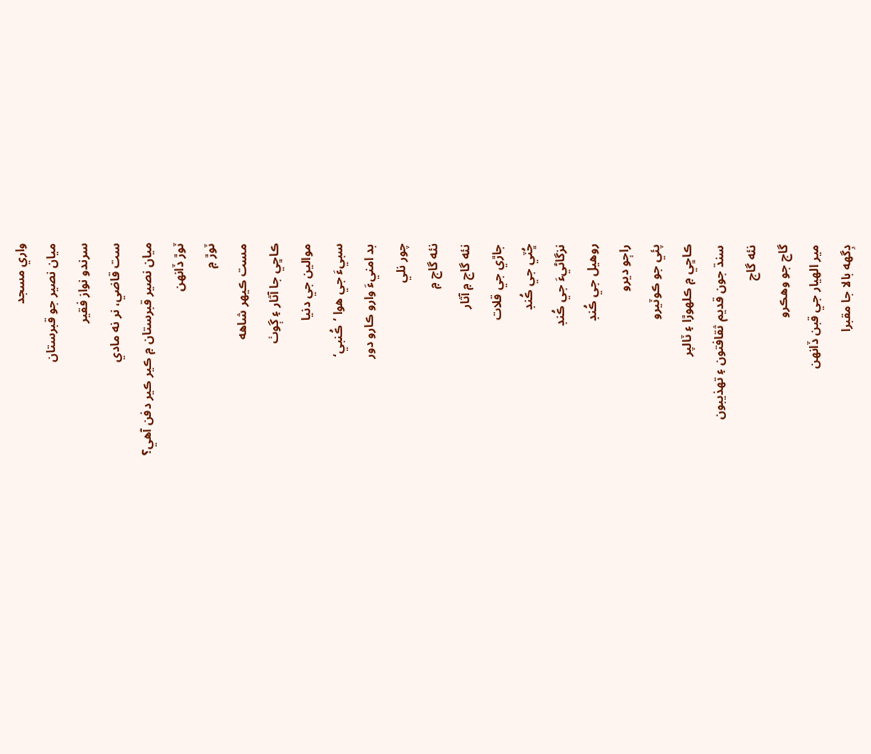واري مسجد
ميان نصير جو قبرستان
سرندو نواز فقير
ست قاضي، نر نه مادي
ميان نصير قبرستان ۾ ڪير ڪير دفن آهي؟
ٽوڙ ڏانهن
ٽوڙ ۾
مست ڪيهر شاهه
ڪاڇي جا آثار ۽ ڳوٺ
موالين جي دنيا
سبيءَ جي ھوا ’ڪُنبي‘
بد امنيءَ وارو ڪارو دور
چور نلي
نئه گاج ۾
نئه گاج ۾ آثار
جاڙي جي قلات
ڇُٽي جي ڪُنڊ
نزگاڻيءَ جي ڪُنڊ
روهيل جي ڪُنڊ
راڄو ديرو
پئي جو ڪوٽيرو
ڪاڇي ۾ ڪلهوڙا ۽ ٽالپر
سنڌ جون قديم ثقافتون ۽ تهذيبون
نئه گاج
گاج جو وهڪرو
مير الهيار جي قبن ڏانهن
ڊِگهه بالا جا مقبرا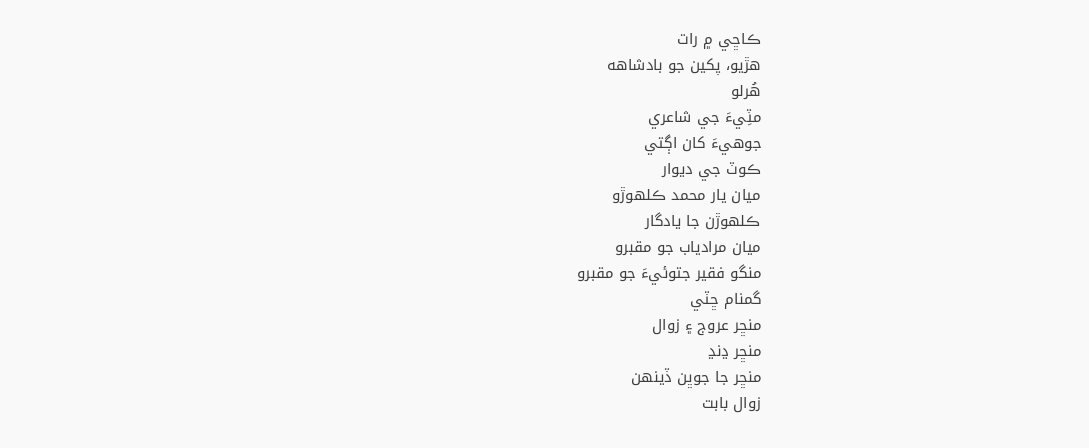ڪاڇي ۾ رات
هڙيو، پکين جو بادشاهه
هُرلو
مٽِيءَ جي شاعري
جوهيءَ کان اڳتي
ڪوٽ جي ديوار
ميان يار محمد ڪلهوڙو
ڪلهوڙن جا يادگار
ميان مرادياب جو مقبرو
منگو فقير جتوئيءَ جو مقبرو
گمنام ڇٽي
منڇر عروج ۽ زوال
منڇر ڍنڍ
منڇر جا جوڀن ڏينهن
زوال بابت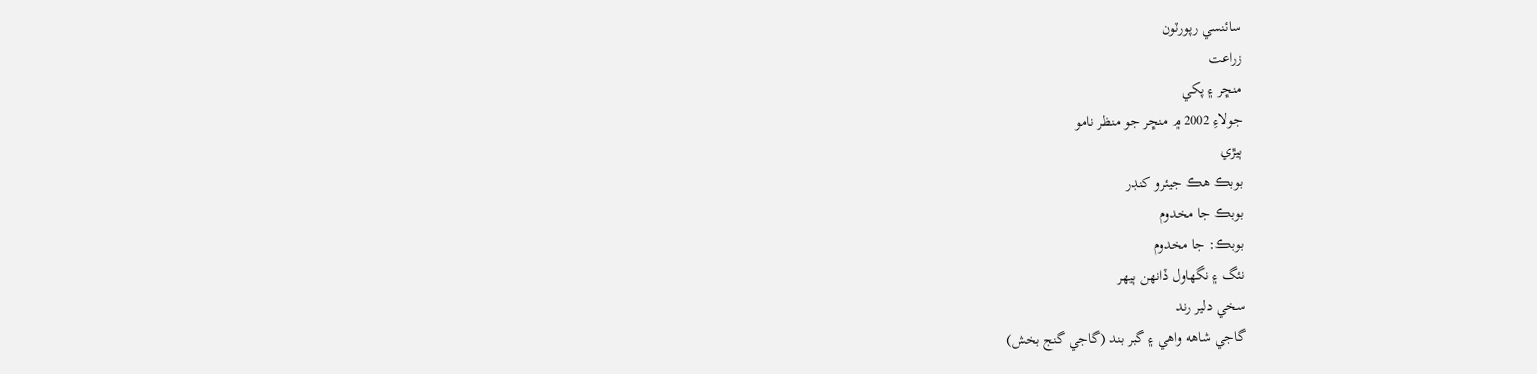سائنسي رپورٽون
زراعت
منڇر ۽ پکي
جولاءِ 2002 ۾ منڇر جو منظر نامو
ٻيڙي
بوبڪ هڪ جيئرو کنڊر
بوبڪ جا مخدوم
بوبڪ: جا مخدوم
نئگ ۽ نگهاول ڏانهن ٻيهر
سخي دلير رند
گاجي شاهه واهي ۽ گبر بند (گاجي گنج بخش)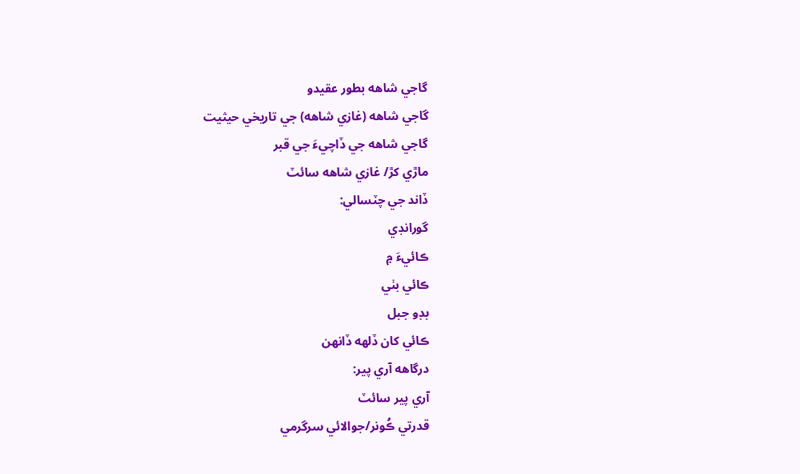گاجي شاهه بطور عقيدو
گاجي شاهه (غازي شاهه) جي تاريخي حيثيت
گاجي شاهه جي ڏاچيءَ جي قبر
ماڙي کڙ/ غازي شاهه سائٽ
ڏاند جي چٽسالي:
گورانڊي
ڪائيءَ ۾
ڪائي بٺي
بڊو جبل
ڪائي کان ڏلهه ڏانهن
درگاهه آري پير:
آري پير سائٽ
قدرتي ڪُونر/جوالائي سرگرمي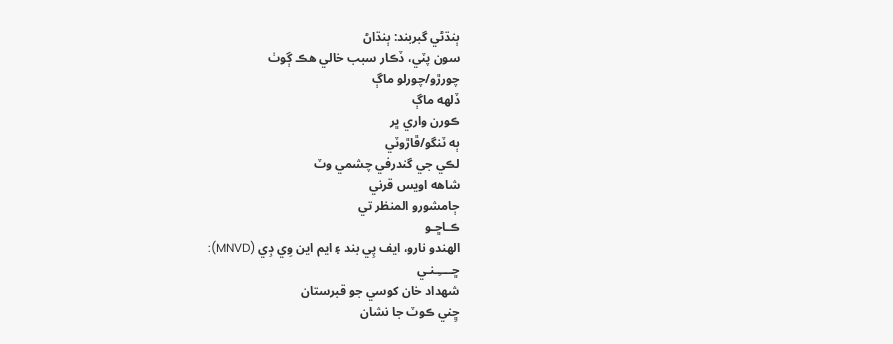ٻنڌڻي گبربند: ٻنڌاڻ
سون پٽي، ڏڪار سبب خالي هڪ ڳوٺ
چورڙو/چورلو ماڳ
ڏلهه ماڳ
ڪورن واري ڀر
ٻه ٽنگو/ڦاڙوٽي
لڪي جي گندرفي چشمي وٽ
شاهه اويس قرني
ڄامشورو المنظر تي
ڪـاڇـو
الهندو نارو، ايف پِي بند ۽ ايم اين وِي ڊِي (MNVD):
ڇــــِـنـي
شهداد خان کوسي جو قبرستان
ڇِني ڪوٽ جا نشان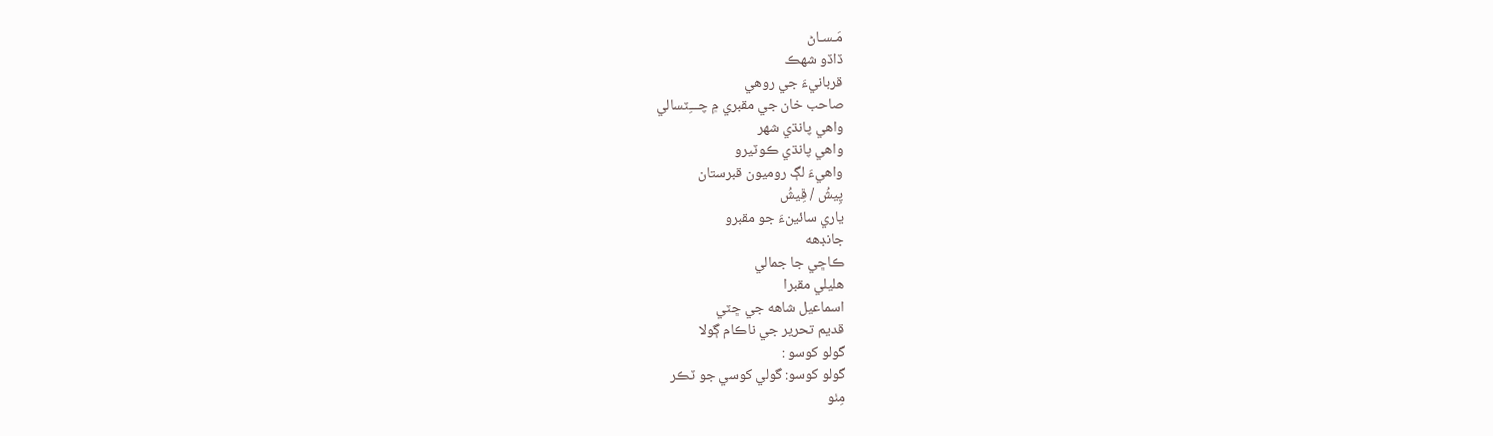مَـسـاڻ
ڏاڏو شهڪ
قربانيءَ جي روهي
صاحب خان جي مقبري ۾ چـــِٽسالي
واهي پانڌي شهر
واهي پانڌي ڪوٽيرو
واهيءَ لڳ روميون قبرستان
پِيشُ / ڦِيشُ
ياري سائينءَ جو مقبرو
جانڊهه
ڪاڇي جا جمالي
هليلي مقبرا
اسماعيل شاهه جي ڇٽي
قديم تحرير جي ناڪام ڳولا
گولو کوسو :
گولو کوسو: گولي کوسي جو ٽڪر
مِٺو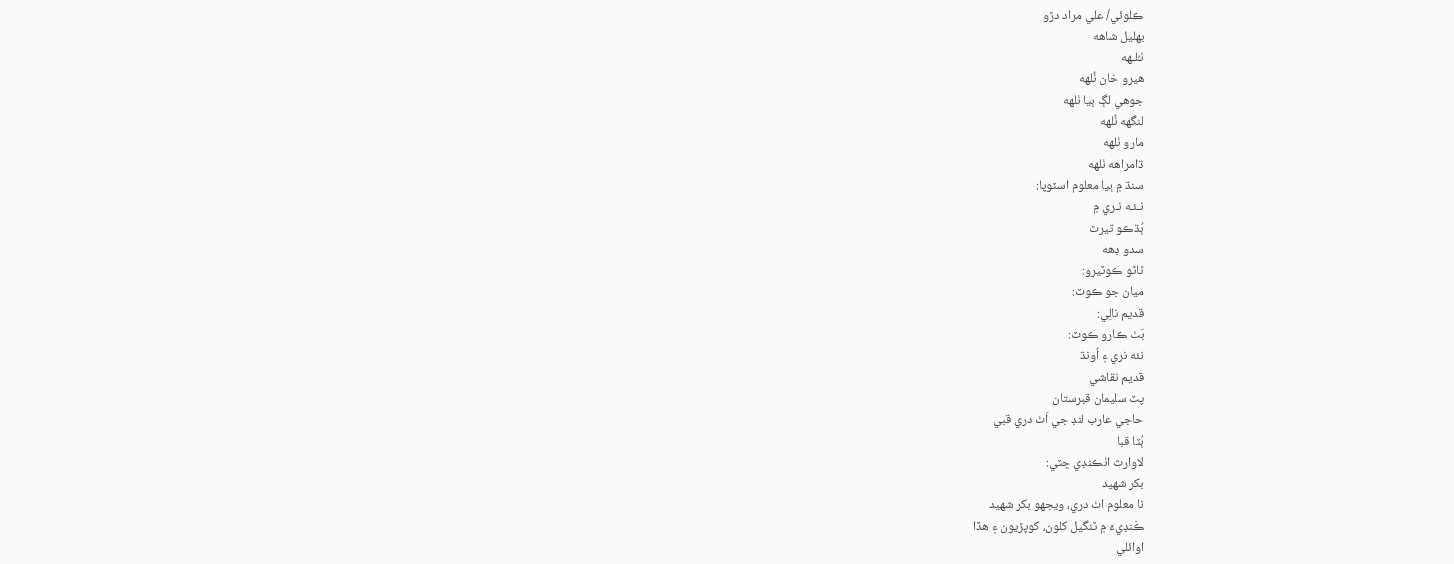ڪلوئي/ علي مراد دڙو
بهليل شاهه
ٺـُلـهه
هيرو خان ٺُلهه
جوهي لڳ ٻيا ٺلهه
لنگهه ٺُلهه
مارو ٺلهه
ڌامراهه ٺلهه
سنڌ ۾ ٻيا معلوم اسٽوپا:
نـئـه نـري ۾
ٻُڌڪو تيرٿ
سدو ڊهه
ٿاڻو ڪوٽيرو:
ميان جو ڪوٽ:
قديم نالِي:
بَٺ ڪارو ڪوٽ:
نئه نري ۽ اُونڌ
قديم نقاشي
پٽ سليمان قبرستان
حاجي عارب لنڊ جي اَٺ دري قبي
ٻُٽا قبا
لاوارث اٺڪنڊي ڇٽي:
بکر شهيد
نا معلوم اٺ دري، ويجهو بکر شهيد
ڪَنڊيءَ ۾ ٽنگيل کلون، کوپڙيون ۽ هڏا
اوائلي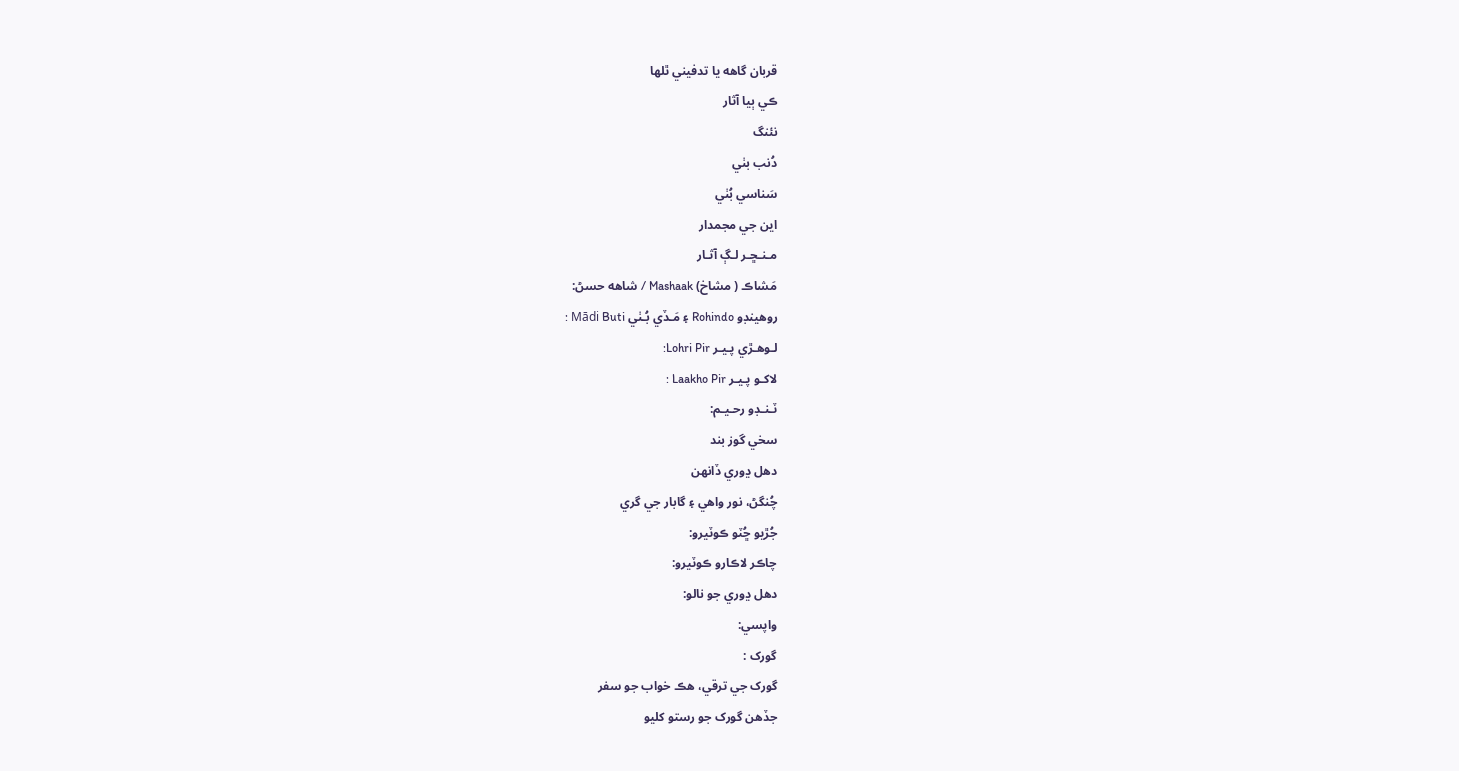قربان گاهه يا تدفيني ٿلها
ڪي ٻيا آثار
نئنگ
دُنب بٺي
سَناسي بُٺي
اين جي مجمدار
مـنـڇـر لـڳ آثـار
مَشاڪ ( مشاخ) Mashaak / شاھه حسڻ:
روھينڊو Rohindo ۽ مَـڏي بُـٺي Mādi Buti :
لـوھـڙي پـيـر Lohri Pir:
لاکـو پـيـر Laakho Pir :
ٽـنـڊو رحـيـم:
سخي گوز بند
دهل ڍوري ڏانهن
چُنگڻ، نور واهي ۽ گابار جي گري
جُڙيو ڇُٽو ڪوٽيرو:
چاڪر لاڪارو ڪوٽيرو:
دهل ڍوري جو نالو:
واپسي:
گورک :
گورک جي ترقي، هڪ خواب جو سفر
جڏهن گورک جو رستو کليو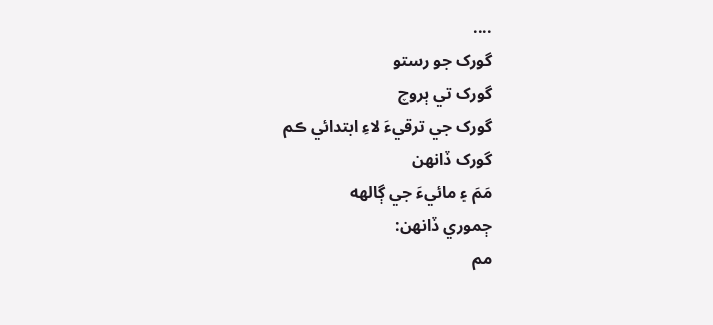....
گورک جو رستو
گورک تي ٻروچ
گورک جي ترقيءَ لاءِ ابتدائي ڪم
گورک ڏانهن
مَمَ ۽ مائيءَ جي ڳالهه
ڄموري ڏانهن:
مم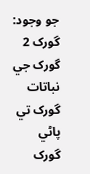جو وجود:
گورک 2
گورک جي نباتات
گورک تي پاڻي
گورک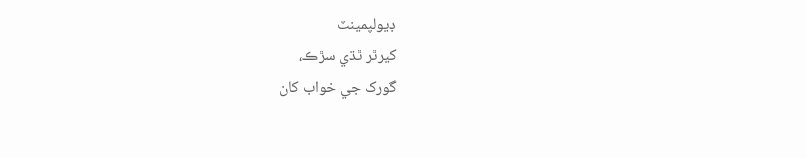ڊيولپمينٽ
کيرٿر ٿڌي سڙڪ،
گورک جي خواب کان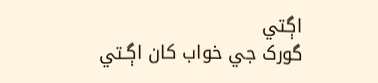اڳتي
گورک جي خواب کان اڳـتي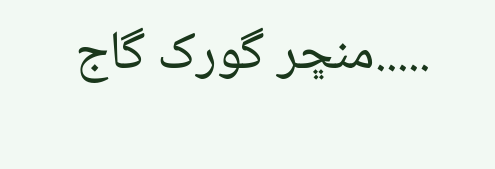.....منڇر گورک گاج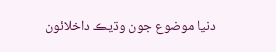دنيا موضوع جون وڌيڪ داخلائون